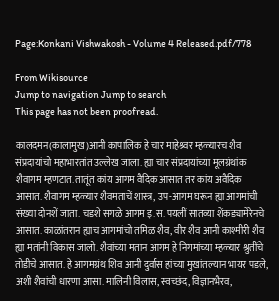Page:Konkani Vishwakosh - Volume 4 Released.pdf/778

From Wikisource
Jump to navigation Jump to search
This page has not been proofread.

कालदमन‍(कालामुख)आनी कापालिक हे चार माहेश्र्वर म्हळ्यारच शैव संप्रदायांचो महाभारतांत उल्लेख जाला. ह्या चार संप्रदायांच्या मूलग्रंथांक शैवागम म्हणटात. तातूंत कांय आगम वैदिक आसात तर कांय अवैदिक आसात. शैवागम म्हळ्यार शैवमताचें शास्त्र, उप-आगम घरून ह्या आगमांची संख्या दोनशें जाता. चडशे सगळे आगम इ.स. पयलीं सातव्या शेंकड्यामेरेनचे आसात. काळांतरान ह्याच आगमांचो तमिळ शैव, वीर शैव आनी काश्मीरी शैव ह्या मतांनी विकास जालो. शैवांच्या मतान आगम हे निगमांच्या म्हळ्यार श्रुतींचे तोडीचे आसात. हे आगमग्रंथ शिव आनी दुर्वास हांच्या मुखांतल्यान भायर पडले, अशी शैवांची धारणा आसा. मालिनी विलास, स्वच्छंद, विज्ञानभैरव,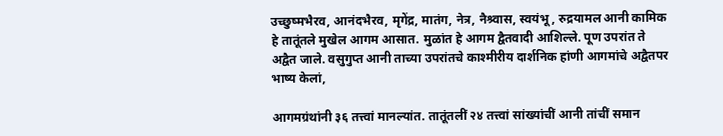उच्छुष्मभैरव, आनंदभैरव, मृगेंद्र, मातंग, नेत्र, नैश्र्वास, स्वयंभू, रुद्रयामल आनी कामिक हे तातूंतले मुखेल आगम आसात. मुळांत हे आगम द्वैतवादी आशिल्ले. पूण उपरांत ते अद्वैत जाले. वसुगुप्त आनी ताच्या उपरांतचे काश्मीरीय दार्शनिक हांणी आगमांचे अद्वैतपर भाष्य केलां,

आगमग्रंथांनी ३६ तत्त्वां मानल्यांत. तातूंतलीं २४ तत्त्वां सांख्यांचीं आनी तांचीं समान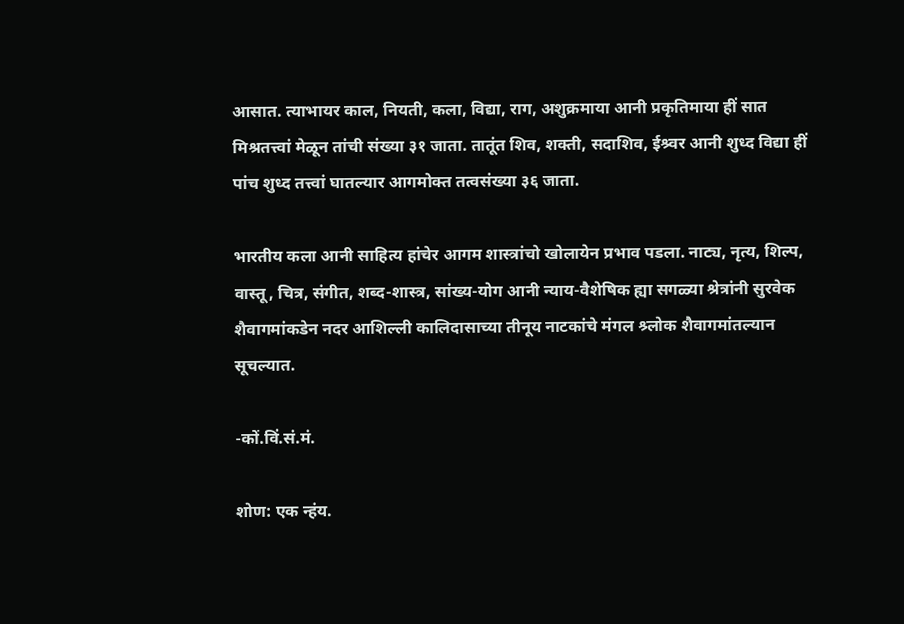आसात. त्याभायर काल, नियती, कला, विद्या, राग, अशुक्रमाया आनी प्रकृतिमाया हीं सात मिश्रतत्त्वां मेळून तांची संख्या ३१ जाता. तातूंत शिव, शक्ती, सदाशिव, ईश्र्वर आनी शुध्द विद्या हीं पांच शुध्द तत्त्वां घातल्यार आगमोक्त तत्वसंख्या ३६ जाता.

भारतीय कला आनी साहित्य हांचेर आगम शास्त्रांचो खोलायेन प्रभाव पडला. नाट्य, नृत्य, शिल्प, वास्तू, चित्र, संगीत, शब्द-शास्त्र, सांख्य-योग आनी न्याय-वैशेषिक ह्या सगळ्या श्रेत्रांनी सुरवेक शैवागमांकडेन नदर आशिल्ली कालिदासाच्या तीनूय नाटकांचे मंगल श्र्लोक शैवागमांतल्यान सूचल्यात.

-कों.विं.सं.मं.

शोण: एक न्हंय.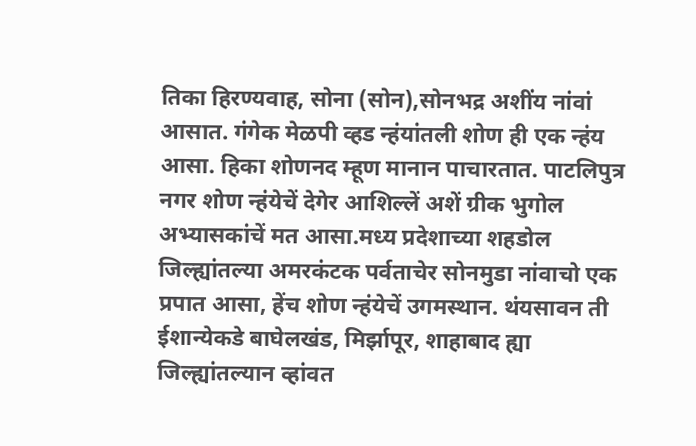तिका हिरण्यवाह, सोना (सोन),सोनभद्र अशींय नांवां आसात. गंगेक मेळपी व्हड न्हंयांतली शोण ही एक न्हंय आसा. हिका शोणनद म्हूण मानान पाचारतात. पाटलिपुत्र नगर शोण न्हंयेचें देगेर आशिल्लें अशें ग्रीक भुगोल अभ्यासकांचें मत आसा.मध्य प्रदेशाच्या शहडोल जिल्ह्यांतल्या अमरकंटक पर्वताचेर सोनमुडा नांवाचो एक प्रपात आसा, हेंच शोण न्हंयेचें उगमस्थान. थंयसावन ती ईशान्येकडे बाघेलखंड, मिर्झापूर, शाहाबाद ह्या जिल्ह्यांतल्यान व्हांवत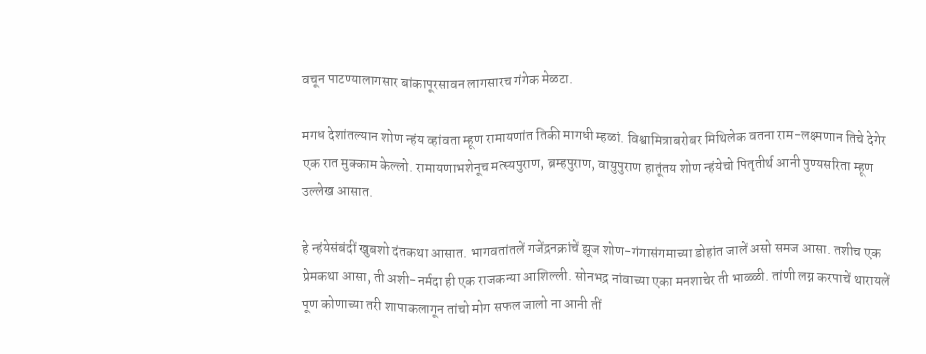वचून पाटण्यालागसार बांकापूरसावन लागसारच गंगेक मेळटा.

मगध देशांतल्यान शोण न्हंय व्हांवता म्हूण रामायणांत तिकी मागधी म्हळां. विश्वामित्राबरोबर मिथिलेक वतना राम-लक्ष्मणान तिचे देगेर एक रात मुक्काम केल्लो. रामायणाभशेनूच मत्स्यपुराण, ब्रम्हपुराण, वायुपुराण हातूंतय शोण न्हंयेचो पितृतीर्थ आनी पुण्यसरिता म्हूण उल्लेख आसात.

हे न्हंयेसंबंदीं खुबशो दंतकथा आसात. भागवतांतलें गजेंद्रनक्रांचें झूज शोण-गंगासंगमाच्या डोहांत जालें असो समज आसा. तशीच एक प्रेमकथा आसा, ती अशी-नर्मदा ही एक राजकन्या आशिल्ली. सोनभद्र नांवाच्या एका मनशाचेर ती भाळ्ळी. तांणी लग्न करपाचें थारायलें पूण कोणाच्या तरी शापाकलागून तांचो मोग सफल जालो ना आनी तीं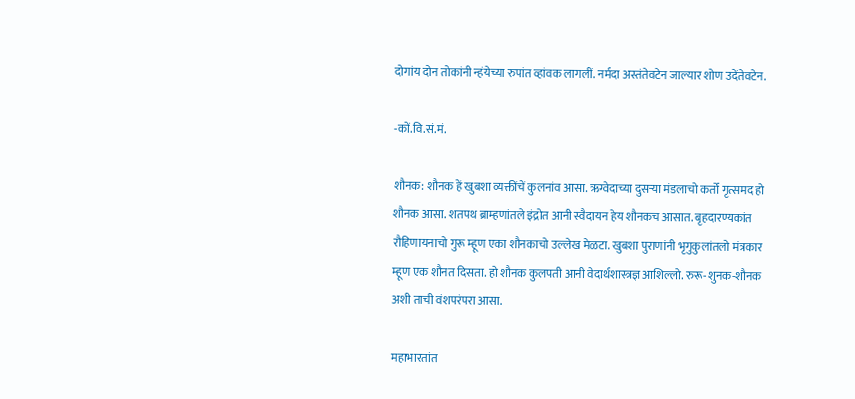दोगांय दोन तोकांनी न्हंयेच्या रुपांत व्हांवक लागलीं. नर्मदा अस्तंतेवटेन जाल्यार शोण उदेंतेवटेन.

-कों.वि.सं.मं.

शौनक: शौनक हें खुबशा व्यक्तींचें कुलनांव आसा. ऋग्वेदाच्या दुसऱ्या मंडलाचो कर्तो गृत्समद हो शौनक आसा. शतपथ ब्राम्हणांतले इंद्रोत आनी स्वैदायन हेय शौनकच आसात. बृहदारण्यकांत रौहिणायनाचो गुरू म्हूण एका शौनकाचो उल्लेख मेळटा. खुबशा पुराणांनी भृगुकुलांतलो मंत्रकार म्हूण एक शौनत दिसता. हो शौनक कुलपती आनी वेदार्थशास्त्रज्ञ आशिल्लो. रुरू-शुनक-शौनक अशी ताची वंशपरंपरा आसा.

महाभारतांत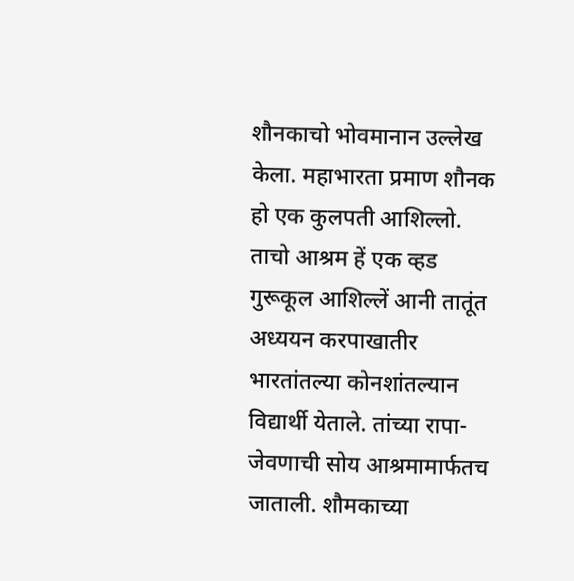शौनकाचो भोवमानान उल्लेख केला. महाभारता प्रमाण शौनक हो एक कुलपती आशिल्लो. ताचो आश्रम हें एक व्हड गुरूकूल आशिल्लें आनी तातूंत अध्ययन करपाखातीर भारतांतल्या कोनशांतल्यान विद्यार्थी येताले. तांच्या रापा-जेवणाची सोय आश्रमामार्फतच जाताली. शौमकाच्या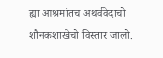ह्या आश्रमांतच अथर्ववेदाचो शौनकशाखेचो विस्तार जालो.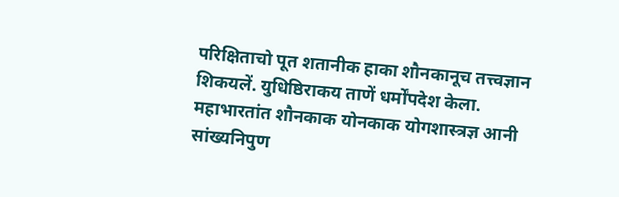परिक्षिताचो पूत शतानीक हाका शौनकानूच तत्त्वज्ञान शिकयलें. युधिष्ठिराकय ताणें धर्मोंपदेश केला. महाभारतांत शौनकाक योनकाक योगशास्त्रज्ञ आनी सांख्यनिपुण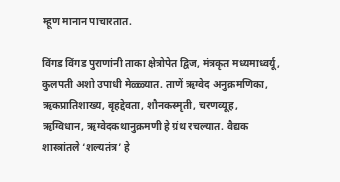म्हूण मानान पाचारतात.

विंगड विंगड पुराणांनी ताका क्षेत्रोपेत द्विज, मंत्रकृत मध्यमाध्वर्यू, कुलपती अशो उपाधी मेळ्ळ्यात. ताणें ऋग्वेद अनुक्रमणिका, ऋकप्रातिशाख्य, बृहद्देवता, शौनकस्मृती, चरणव्यूह, ऋग्विधान, ऋग्वेदकथानुक्रमणी हे ग्रंथ रचल्यात. वैद्यक शास्त्रांतले ‘शल्यतंत्र’ हे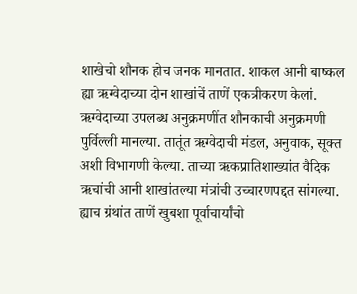शाखेचो शौनक होच जनक मानतात. शाकल आनी बाष्कल ह्या ऋग्वेदाच्या दोन शाखांचें ताणें एकत्रीकरण केलां. ऋग्वेदाच्या उपलब्ध अनुक्रमणींत शौनकाची अनुक्रमणी पुर्विल्ली मानल्या. तातूंत ऋग्वेदाची मंडल, अनुवाक, सूक्त अशी विभागणी केल्या. ताच्या ऋकप्रातिशाख्यांत वैदिक ऋचांची आनी शाखांतल्या मंत्रांची उच्चारणपद्दत सांगल्या. ह्याच ग्रंथांत ताणें खुबशा पूर्वाचार्यांचो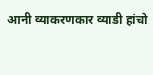आनी व्याकरणकार व्याडी हांचो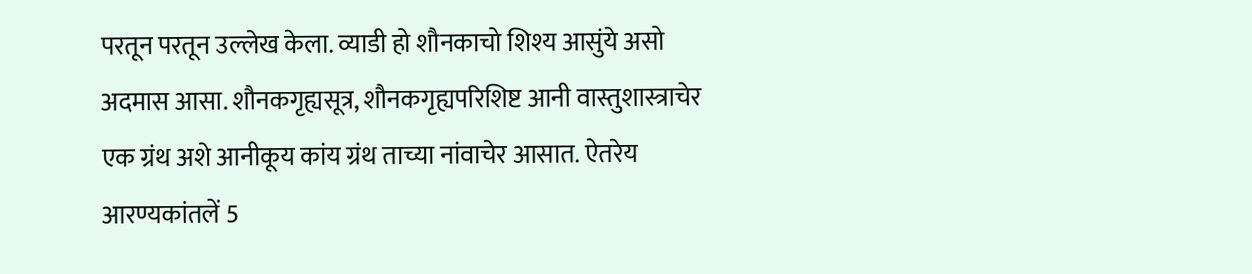परतून परतून उल्लेख केला. व्याडी हो शौनकाचो शिश्य आसुंये असो अदमास आसा. शौनकगृह्यसूत्र, शौनकगृह्यपरिशिष्ट आनी वास्तुशास्त्राचेर एक ग्रंथ अशे आनीकूय कांय ग्रंथ ताच्या नांवाचेर आसात. ऐतरेय आरण्यकांतलें 5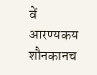वें आरण्यकय शौनकानच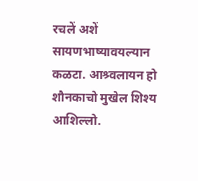रचलें अशें सायणभाष्यावयल्यान कळटा. आश्र्वलायन हो शौनकाचो मुखेल शिश्य आशिल्लो.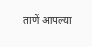ताणें आपल्या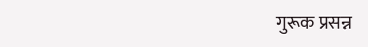गुरूक प्रसन्न